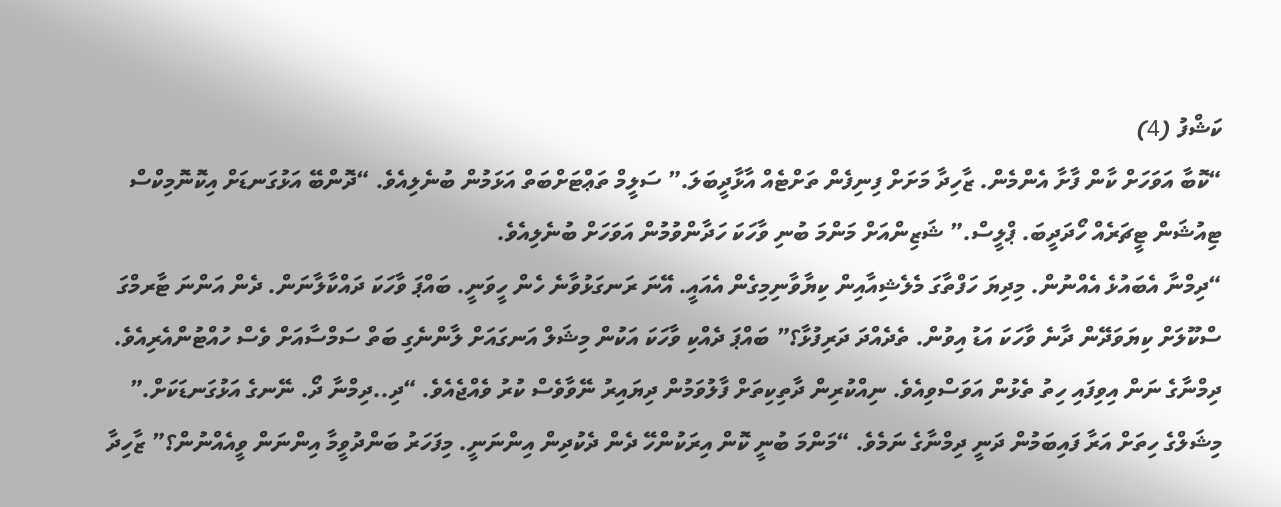ކަޝްފު (4)
“ކޮބާ އަވަހަށް ކާން ފާށާ އެންމެން. ޒާހިދާ މަށަށް ފިނިފެން ތަށްޓެއް އާޅާދީބަލަ.” ސަލީމް ތަޢްޓަށްބަތް އަޅަމުން ބުނެލިއެވެ. “ދޮންބޭ އަޅުގަނޑަށް އިކޮނޮމިކްސް ޓިއުޝަން ޓީޗަރެއް ހޯދަދީބަ. ޕްލީސް.” ޝަޒިންއަށް މަންމަ ބުނި ވާހަކަ ހަދާންވުމުން އަވަހަށް ބުނެލިއެވެ.
“ދިމްނާ އެބައުޅެ އެއްނުން. މިދިޔަ ހަފްތާގަ މެލެޝިއާއިން ކިޔާވާނިމިގެން އެއައީ. އޭނަ ރަނގަޅުވާނެ ހެން ހީވަނީ. ބައްޕަ ވާހަކަ ދައްކާލާނަން. ދެން އަންނަ ޓާރމްގަ ސްކޫލަށް ކިޔަވަދޭން ދާނެ ވާހަކަ އަޑު އިވުން. ތެދެއްދަ ދަރިފުޅާ؟” ބައްޕަ ދެއްކި ވާހަކަ އަކުން މިޝަލް އަނގައަށް ލާންނެގި ބަތް ސަމްސާއަށް ވެސް ހުއްޓުންއެރިއެވެ. ދިމްނާގެ ނަން އިވިފައި ހިތު ތެޅުން އަވަސްވިއެވެ. ނިއްކުރިން ދާތިކިތަށް ފާލުވަމުން ދިޔައިރު ނޭވާވެސް ކުރު ވެއްޖެއެވެ. “ދި..ދިމްނާ ދޯ. ނޭނގެ އަޅުގަނޑަކަށް.” މިޝަލްގެ ހިތަށް އަރާ ފައިބަމުން ދަނީ ދިމްނާގެ ނަމެވެ. “މަންމަ ބުނީ ކޮން އިރަކުންހޭ ދެން ދެކުދިން އިންނަނީ. މިފަހަރު ބަންދުވީމާ އިންނަން ވީއެއްނުން؟” ޒާހިދާ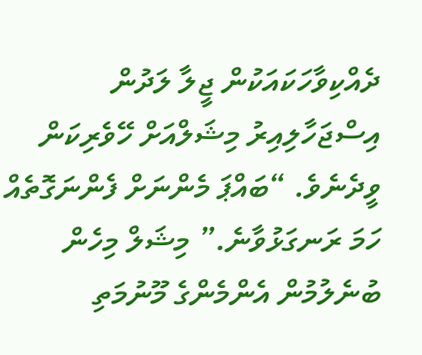ދެއްކިވާހަކައަކުން ޖީލާ ލަދުން އިސްޖަހާލިއިރު މިޝަލްއަށް ހޭވެރިކަން ވީދެނެވެ. “ބައްޕަ މެންނަށް ފެންނަގޮތެއް ހަމަ ރަނގަޅުވާނެ.” މިޝަލް މިހެން ބުނެލުމުން އެންމެންގެ މޫނުމަތި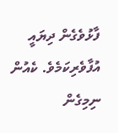ފާޅުވެގެން ދިޔައީ އުފާވެރިކަމެވެ. ކެއުން ނިމިގެން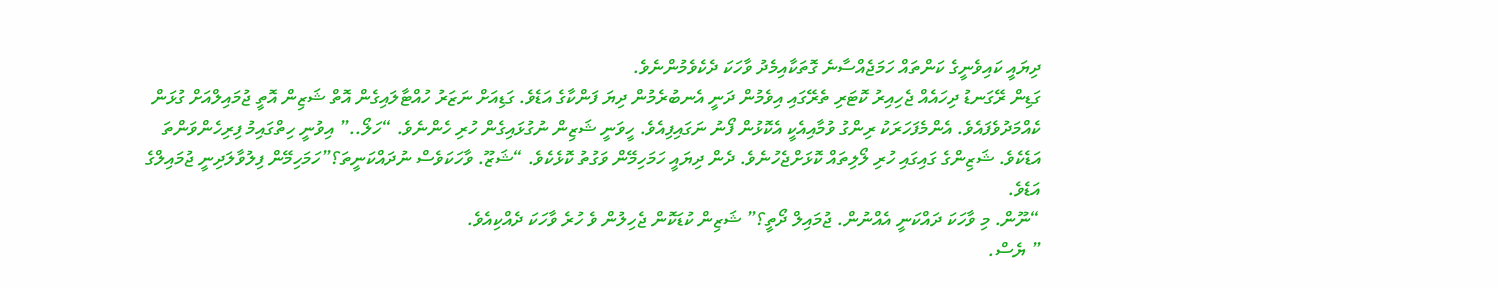ދިޔައީ ކައިވެނީގެ ކަންތައް ހަމަޖެއްސާނެ ގޮތަކާއިމެދު ވާހަކަ ދެކެވެމުންނެވެ.
ގަޑިން ރޭގަނޑު ދިހައެއް ޖެހިއިރު ކޮޓަރި ތެރޭގައި އިވެމުން ދަނީ އެނބުރެމުން ދިޔަ ފަންކާގެ އަޑެވެ. ގަޑިއަށް ނަޒަރު ހުއްޓާލައިގެން އޮތް ޝަޒިން އޮތީ ޖުމައިލްއަށް ގުޅަން ކެއްމަދުވެފައެވެ. އެންމެފަހަރަކު ރިންގު ވުމާއިއެކީ އެކޮޅުން ފޯނު ނަގައިފިއެވެ. ހީވަނީ ޝަޒިން ނުގުޅައިގެން ހުރި ހެންނެވެ. “ހަލޯ..” އިވުނީ ހިތްގައިމު ފިރިހެންވަންތަ އަޑެކެވެ. ޝަޒިންގެ ގައިގައި ހުރި ލޯލިތައް ކޮޅަށްޖެހުނެވެ. ދެން ދިޔައީ ހަމަހިމޭން ވަގުތު ކޮޅެކެވެ. “ޝަޒޫ. ވާހަކަވެސް ނުދައްކަނީތަ؟”ހަމަހިމޭން ފިލުވާލަދިނީ ޖުމައިލްގެ އަޑެވެ.
“ނޫން. މި ވާހަކަ ދައްކަނީ އެއްނުން. ޖުމައިލް ދޯތީ؟” ޝަޒިން ކުޑަކޮން ޖެހިލުން ވެ ހުރެ ވާހަކަ ދެއްކިއެވެ.
” ޔެސް.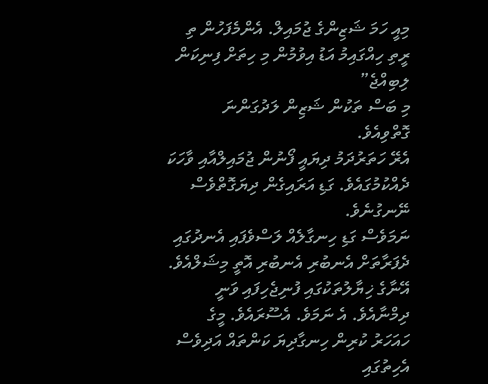މިއީ ހަމަ ޝަޒިންގެ ޖުމައިލް. އެންމެފަހުން ތި ރީތި ހިއްގައިމު އަޑު އިވުމުން މި ހިތަށް ފިނިކަން ލިބިއްޖެ”
މި ބަސް ތަކުން ޝަޒިން ލަދުގަންނަ ގޮތްވިއެވެ.
އެރޭ ހަތަރުދަމު ދިޔައީ ފޯނުން ޖުމައިލްއާއި ވާހަކަ ދެއްކުމުގައެވެ. ގަޑި އަރައިގެން ދިޔަގޮތްވެސް ނޭނގުނެވެ.
ނަމަވެސް ގަޑި ހިނގާލެއް ލަސްވެފައި އެނދުގައި ދެފަރާތަށް އެނބުރި އެނބުރި އޮތީ މިޝަލްއެވެ. އޭނާގެ ޚިޔާލުތަކުގައި ފުނިޖެހިފައި ވަނީ ދިމްނާއެވެ. އެ ނަމަވެ. އެސޫރައެވެ. މީގެ ހައަހަރު ކުރިން ހިނގާދިޔަ ކަންތައް އަދިވެސް އެހިތުގައި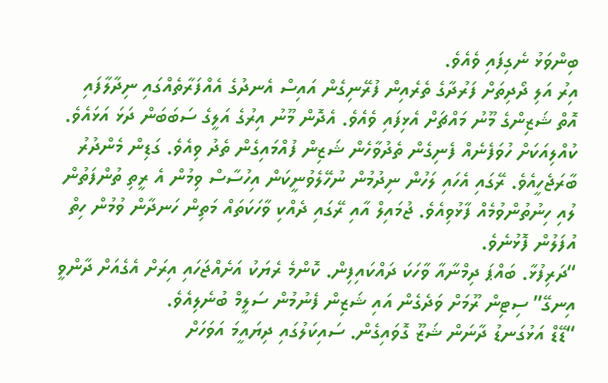ބިންވަޅު ނެގިފައި ވެއެވެ.
އިރު އަލި ދޯދިތަށް ފަރުދާގެ ތެރެއިން ފުރޭނިގެން އައިސް އެނދުގެ އެއްފަރާތެއްގައި ނިދާލާފައި އޮތް ޝަޒިންގެ މޫނު މައްޗަށް އެޅިފައި ވެއެވެ. އެދޮން މޫނު އިރުގެ އަލީގެ ސަބަބަން ދަޅަ އަޅައެވެ. ކުއްލިއަކަށް ހުވަފެނެއް ފެނިގެން ތެދުވާހެން ޝަޒިން ފުއްމައިގެން ތެދު ވިއެވެ. ގަޑިން މެންދުރު ބާރަޖެހީއެވެ. ރޭގައި އެހައި ލަހުން ނިދުމުން ނުހޭލެވުނީކަން އިހުސާސް ވިމުން އެ ރީތި ތުންފަތުން ލުއި ހިނުތުންވުމެއް ފާޅުވިއެވެ. ޖުމައިލް އާއި ރޭގައި ދެއްކި ވާހަކަތައް މަތިން ހަނދާން ވުމުން ހިތް އުފަލުން ފޮޅުނެވެ.
“ދަރިފުޅާ. ބައްޕަ ދިމްނާއާ ވާހަކަ ދައްކައިފިން. ކޮންމެ ރެޔަކު އަށެއްޖަހައި އިރަށް އެގެއަށް ދާންވީ އިނގޭ” ސިޓިން ރޫމަށް ވަދެގެން އައި ޝަޒިން ފެނުމުން ސަލީމް ބުނެލިއެވެ.
“ޑޭޑް އަޅުގަނޑު ދާނަން ޝަޒޫ ގޮވައިގެން. ސައިކަލުގައި ދިޔައީމަ އަވަހަށް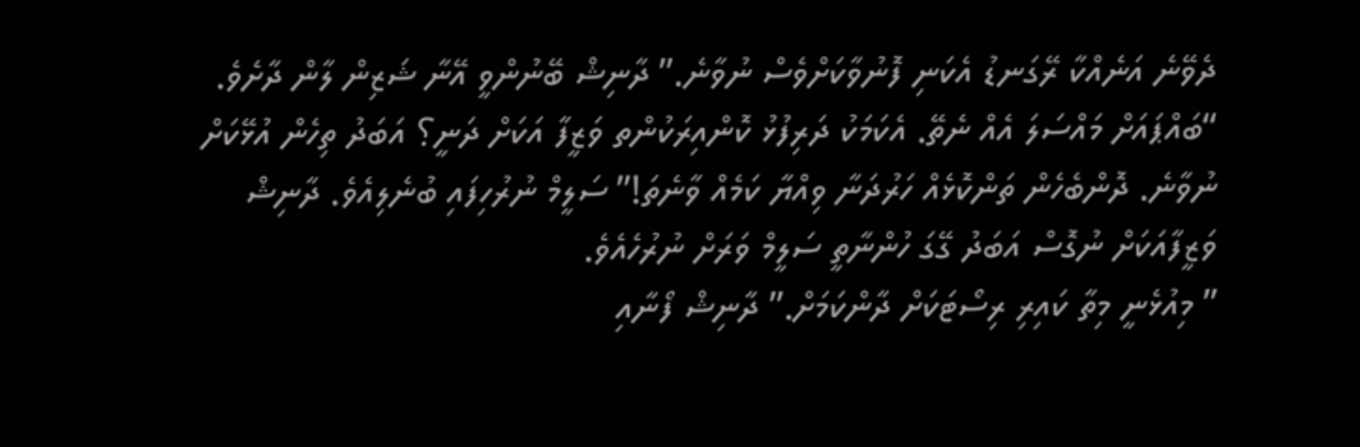ދެވޭނެ އަނެއްކާ ރޭގަނޑު އެކަނި ފޮނުވާކަށްވެސް ނުވާނެ.” ދާނިޝް ބޭނުންވީ އޭނާ ޝަޒިން ލާން ދާށެވެ.
“ބައްޕައަށް މައްސަލަ އެއް ނެތޭ. އެކަމަކު ދަރިފުޅު ކޮންއިރަކުންތ ވަޒީފާ އަކަށް ދަނީ؟ އަބަދު ތިހެން އުޅޭކަށް ނުވާނެ. ދޮންބެހެން ތަންކޮޅެއް ހަރުދަނާ ވިއްޔާ ކަމެއް ވާނެތަ!” ސަލީމް ނުރުހިފައި ބުނެލިއެވެ. ދާނިޝް ވަޒީފާއަކަށް ނުގޮސް އަބަދު ގޭގަ ހުންނާތީ ސަލީމް ވަރަށް ނުރުހެއެވެ.
” މިއުޅެނީ މިތާ ކައިރި ރިސޯޓަކަށް ދާންކަމަށް.” ދާނިޝް ފޯނާއި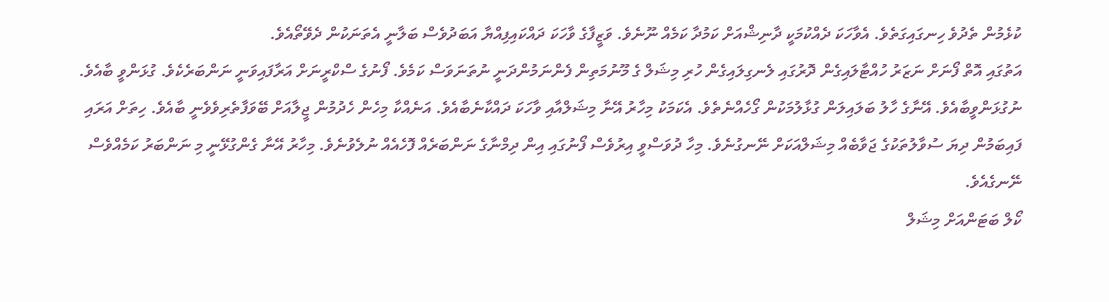ކުޅެމުން ތެދުވެ ހިނގައިގަތެވެ. އެވާހަކަ ދެއްކުމަކީ ދާނިޝްއަށް ކަމުދާ ކަމެއް ނޫނެވެ. ވަޒީފާގެ ވާހަކަ ދައްކައިފިއްޔާ އަބަދުވެސް ބަލާނީ އެތަނަކުން ދެވޭތޯއެވެ.
އަތުގައި އޮތް ފޯނަށް ނަޒަރު ހުއްޓާލައިގެން ދޮރުގައި ލެނގިލައިގެން ހުރި މިޝަލް ގެ މޫނުމަތިން ފެންނަމުންދަނީ ނުތަނަވަސް ކަމެވެ. ފޯނުގެ ސްކްރީނަށް އަރާފައިވަނީ ނަންބަރެކެވެ. ގުޅަންވީ ބާއެވެ. ނުގުޅަންވީބާއެވެ. އޭނާގެ ހާލު ބަލައިލަން ގުޅާލުމަކުން ގޯހެއްނެތެވެ. އެކަމަކު މިހާރު އޭނާ މިޝަލްއާއި ވާހަކަ ދައްކާނެބާއެވެ. އަނެއްކާ މިހެން ހެދުމުން ޖީލާއަށް ބޭވަފާތެރިވެވެނީ ބާއެވެ. ހިތަށް އަރައި ފައިބަމުން ދިޔަ ސުވާލުތަކުގެ ޖަވާބެއް މިޝަލްއަކަށް ނޭނގުނެވެ. މިހާ ދުވަސްވީ އިރުވެސް ފޯނުގައި އިން ދިމްނާގެ ނަންބަރެއް ފޮހެއެއް ނުލެވުނެވެ. މިހާރު އޭނާ ގެންގުޅޭނީ މި ނަންބަރު ކަމެއްވެސް ނޭނގެއެވެ.
ކޯލް ބަޓަންއަށް މިޝަލް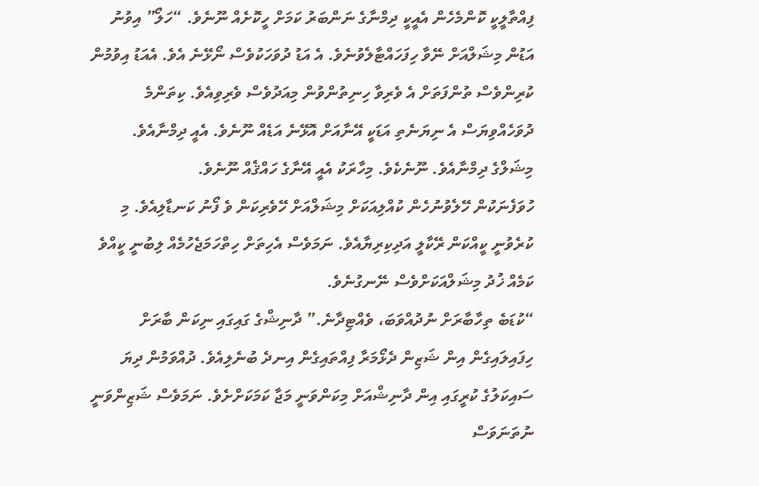ފިއްތާލީކީ ކޮންމެހެން އެއީކީ ދިމްނާގެ ނަންބަރު ކަމަށް ހީކޮށެއް ނޫނެވެ. “ހަލޯ” އިވުނު އަޑުން މިޝަލްއަށް ނޭވާ ހިފަހައްޓާލެވުނެވެ. އެ އަޑު ދުވަހަކުވެސް ނޯޅޭނެ އެވެ. އެއަޑު އިވުމުން ކުރިންވެސް ތުންފަތަށް އެ ވެރިވާ ހިނިތުންވުން މިއަދުވެސް ވެރިވިއެވެ. ކިތަންމެ ދުވަހެއްވިޔަސް އެ ނިޔަނެތި އަޑަކީ އޭނާއަށް އޮޅޭނެ އަޑެއް ނޫނެވެ. އެއީ ދިމްނާއެވެ. މިޝަލްގެ ދިމްނާއެވެ. ނޫނެކެވެ. މިހާރަކު އެއީ އޭނާގެ ހައްޤެއް ނޫނެވެ.
ހުވަފެނަކުން ހޭލެވުނުހެން ކުއްލިއަކަށް މިޝަލްއަށް ހޭވެރިކަން ވެ ފޯނު ކަނޑާލިއެވެ. މި ކުރެވުނީ ކީއްކަން ރޭކާލީ އަދިކިރިޔާއެވެ. ނަމަވެސް އެހިތަށް ހިތްހަމަޖެހުމެއް ލިބުނީ ކީއްވެ ކަމެއް ޚުދު މިޝަލްއަކަށްވެސް ނޭނގުނެވެ.
“ކުޑަބެ ތިހާބާރަށް ނުދުއްވަބަ، ވެއްޓިދާނެ.” ދާނިޝްގެ ގައިގައި ނިކަން ބާރަށް ހިފައިލައިގެން އިން ޝަޒިން ދެޅޯމަރާ ފިއްތައިގެން އިނދެ ބުނެލިއެވެ. ދުއްވަމުން ދިޔަ ސައިކަލުގެ ކުރީގައި އިން ދާނިޝްއަށް މިކަންވަނީ މަޖާ ކަމަކަށްށެވެ. ނަމަވެސް ޝަޒިންވަނީ ނުތަނަވަސް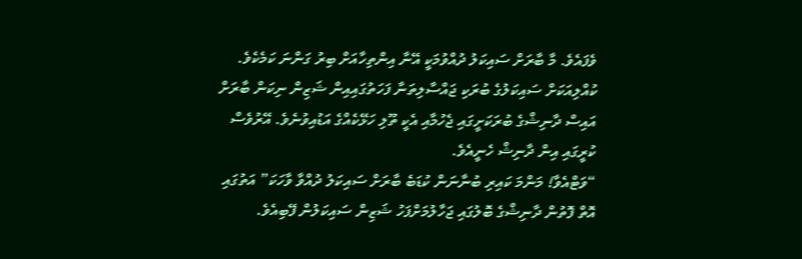ވެފައެވެ. މާ ބާރަށް ސައިކަލު ދުއްވުމަކީ އޭނާ އިންތިހާއަށް ބިރު ގަންނަ ކަމެކެވެ.
ކުއްލިއަކަށް ސައިކަލުގެ ބުރަކި ޖައްސާލިތަނާ ފަހަތުގައިއިން ޝަޒިން ނިކަން ބާރަށް އައިސް ދާނިޝްގެ ބުރަކަށީގައި ޖެހުމާއި އެކީ ތޫލި ހަޅޭކެއްގެ އަޑުއިވުނެވެ. އޭރުވެސް ކުރީގައި އިން ދާނިޝް ހެނީއެވެ.
“ވަޓްއެވާ! މަންމަ ކައިރި ބުނާނަން ކުޑަބެ ބާރަށް ސައިކަލު ދުއްވާ ވާހަކަ” އަތުގައި އޮތް ފޮތުން ދާނިޝްގެ ބޮލުގައި ޖަހާލުމަށްފަހު ޝަޒިން ސައިކަލުން ފޭބިއެވެ.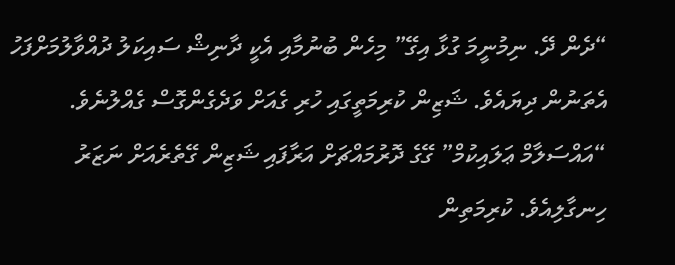“ދެން ދޭ. ނިމުނީމަ ގުޅާ އިގޭ” މިހެން ބުނުމާއި އެކީ ދާނިޝް ސައިކަލު ދުއްވާލުމަށްފަހު އެތަނުން ދިޔައެވެ. ޝަޒިން ކުރިމަތީގައި ހުރި ގެއަށް ވަދެގެންގޮސް ގެއްލުނެވެ.
“އައްސަލާމް ޢަލައިކުމް” ގޭގެ ދޮރުމައްޗަށް އަރާފައި ޝަޒިން ގޭތެރެއަށް ނަޒަރު ހިނގާލިއެވެ. ކުރިމަތިން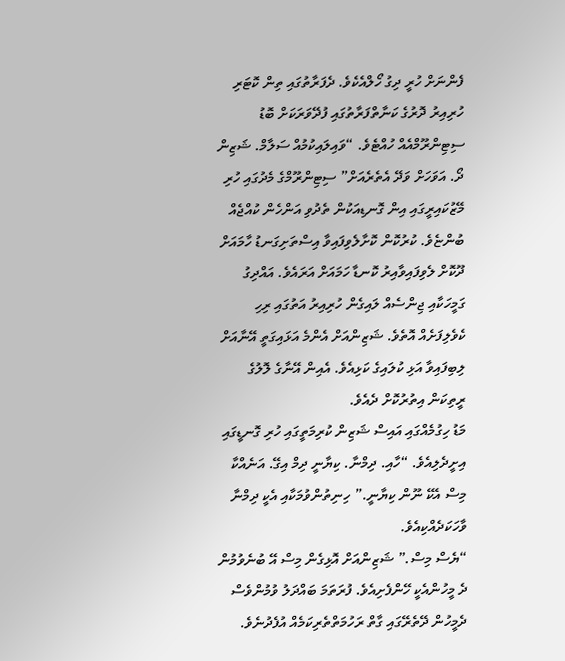ފެންނަށް ހުރީ ދިގު ހޯލްއެކެވެ. ދެފަރާތުގައި ތިން ކޮޓަރި ހުރިއިރު ދޮރުގެ ކަނާތްފަރާތުގައި ފުދޭވަރަކަށް ބޮޑު ސިޓިންރޫމްއެއް ހުއްޓެވެ. “ވައިލައިކުމުއް ސަލާމް. ޝަޒިން ދޯ. އަވަހަށް ވަދޭ އެތެރެއަށް” ސިޓިންރޫމްގެ މެދުގައި ހުރި މޭޒުކައިރީގައި އިން ގޮނޑިއަކުން ތެދުވި އަންހެން ކުއްޖެއް ބުންޏެވެ. ކުރުކޮން ކޮށާލެވިފައިވާ އިސްތަށިގަނޑު ހާމައަށް ދޫކޮށް ލެވިފައިވާއިރު ކޮނޑާ ހަމައަށް އަރައެވެ. އައްދިގު ގަމީހަކާއި ޖިންސެއް ލައިގެން ހުރިއިރު އަތުގައި ރިހި ކެވެލިފަށެއް އޮތެވެ. ޝަޒިންއަށް އެންމެ އަޅައިގަތީ އޭނާއަށް ލިބިފައިވާ އަޅި ކުލައިގެ ކަޅިއެވެ. އެއިން އޭނާގެ ލޮލުގެ ރީތިކަން އިތުރުކޮށް ދެއެވެ.
މަޑު ހިގުމެއްގައި އައިސް ޝަޒިން ކުރިމަތީގައި ހުރި ގޮނޑީގައި އިށީދެލިއެވެ. “ހާއި. ދިމްނާ. ކިޔާނީ ދިމް އިގޭ. އަނެއްކާ މިސް އެކޭ ނޫން ކިޔާނީ.” ހިނިތުންވުމަކާއި އެކީ ދިމްނާ ވާހަކަދެއްކިއެވެ.
“ޔެސް މިސް.” ޝަޒިންއަށް އޮޅިގެން މިސް އޭ ބުނެވުމުން ދެ މީހުންއެކީ ހޭންފެށިއެވެ. ފުރަތަމަ ބައްދަލު ވުމުންވެސް ދެމީހުން ދޭތެރޭގައި ގާތް ރަހުމަތްތެރިކަމެއް އުފެދުނެވެ.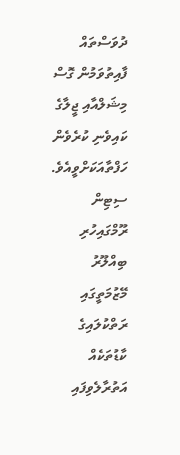ދުވަސްތައް ފާއިތުވަމުން ގޮސް މިޝަލްއާއި ޖީލާގެ ކައިވެނި ކުރެވެން ހަފްތާއަކަށްވީއެވެ. ސިޓިން ރޫމްގައިހުރި ބިއްލޫރު މޭޒުމަތީގައި ރަތްކުލައިގެ ކާޑުތަކެއް އަތުރާލެވިފައި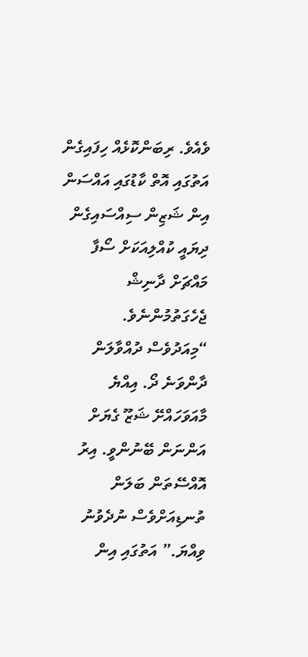ވެއެވެ. ރިބަންކޮޅެއް ހިފައިގެން އަތުގައި އޮތް ކާޑުގައި އައްސަން އިން ޝަޒިން ސިއްސައިގެން ދިޔައީ ކުއްލިއަކަށް ސޯފާ މައްޗަށް ދާނިޝް ޖެހެގަތުމުންނެވެ.
“މިއަދުވެސް ދުއްވާލަން ދާންވަނެ ދޯ. އިއްޔެ މާއަވަހައްށޭ ޝަޒޫ ގެޔަށް އަންނަން ބޭނުންވީ. އިރު އޮއްސޭތަން ބަލަން ތުނޑިއަށްވެސް ނުދެވުނު ވިއްޔަ.” އަތުގައި އިން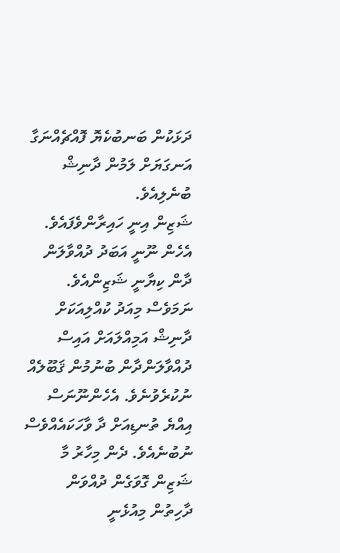ދަޅަކުން ބަނބުކެޔޮ ފޮއްޗެއްނަގާ އަނގަޔަށް ލަމުން ދާނިޝް ބުނެލިއެވެ.
ޝަޒިން އިނީ ހައިރާންވެފައެވެ. އެހެން ނޫނީ އަބަދު ދުއްވާލަން ދާން ކިޔާނީ ޝަޒިންއެވެ. ނަމަވެސް މިއަދު ކުއްލިއަކަށް ދާނިޝް އަމިއްލައަށް އައިސް ދުއްވާލަންދާން ބުނުމުން ޤަބޫލެއް ނުކުރެވުނެވެ. އެހެންނޫނަސް އިއްޔެ ތުނޑިއަށް ދާ ވާހަކައެއްވެސް ނުބުނެއެވެ. ދެން މިހާރު މާ ޝަޒިން ގޮވަގެން ދުއްވަން ދާހިތުން މިއުޅެނީ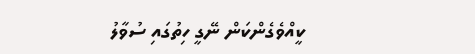ކީއްވެގެންކަން ނޭގީ ހިތުގައި ސުވާލު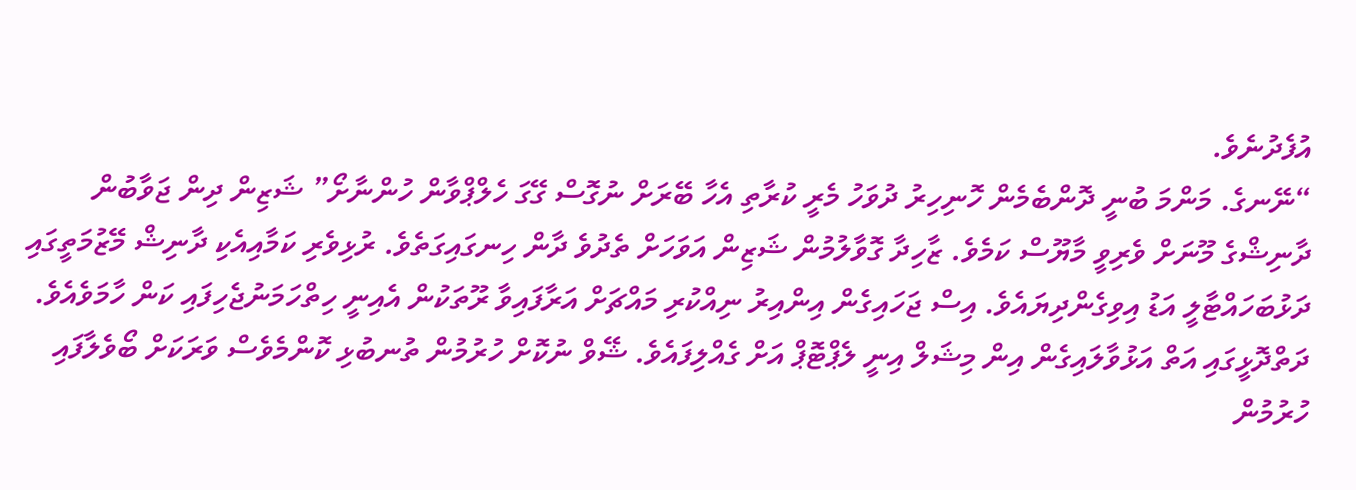އުފެދުނެވެ.
“ނޭނގެ. މަންމަ ބުނީ ދޮންބެމެން ހޮނިހިރު ދުވަހު މެރީ ކުރާތި އެހާ ބޭރަށް ނުގޮސް ގޭގަ ހެލްޕްވާން ހުންނާށޯ” ޝަޒިން ދިން ޖަވާބުން ދާނިޝްގެ މޫނަށް ވެރިވީ މާޔޫސް ކަމެވެ. ޒާހިދާ ގޮވާލުމުން ޝަޒިން އަވަހަށް ތެދުވެ ދާން ހިނގައިގަތެވެ. ރުޅިވެރި ކަމާއިއެކި ދާނިޝް މޭޒުމަތީގައި ދަޅުބަހައްޓާލީ އަޑު އިވިގެންދިޔައެވެ. އިސް ޖަހައިގެން އިންއިރު ނިއްކުރި މައްޗަށް އަރާފައިވާ ރޫތަކުން އެއިނީ ހިތްހަމަނުޖެހިފައި ކަން ހާމަވެއެވެ.
ދަތްދޮޅީގައި އަތް އަޅުވާލައިގެން އިން މިޝަލް އިނީ ލެޕްޓޮޕް އަށް ގެއްލިފައެވެ. ޝޭވް ނުކޮށް ހުރުމުން ތުނބުޅި ކޮންމެވެސް ވަރަކަށް ބޯވެލާފައި ހުރުމުން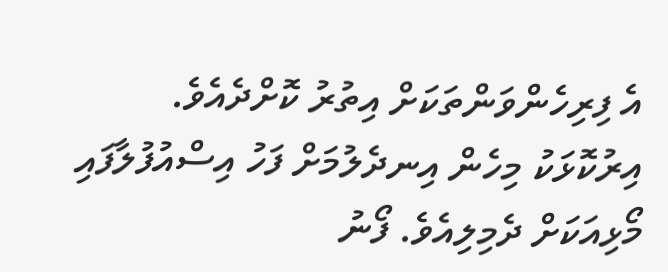އެ ފިރިހެންވަންތަކަށް އިތުރު ކޮށްދެއެވެ. އިރުކޮޅަކު މިހެން އިނދެލުމަށް ފަހު އިސްއުފުލާފައި މޯޅިއަކަށް ދެމިލިއެވެ. ފޯނު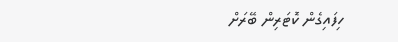ހިފައިގެން ކޮޓަރިން ބޭރަށް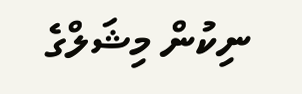ނިކުން މިޝަލްގެ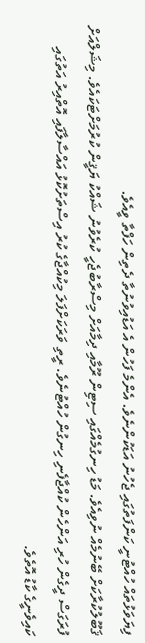ފިޔަވަޅުތައް ހުއްޓުނީ ކަންފަތުގައި ޖެހުނު އަޑަކުންނެވެ. އެންމެ ފަހުން އެ އަޑުއިވުނުތާ ދެތިން ހަފްތާ ވީއެވެ.
ޤަބޫލުކުރާކަށް ބޭނުމެއް ނުވިއެވެ. މަޑު ހިނގުމެއްގައި ސިޓިން ރޫމާއި ދިމާއަށް މިސްރާބުޖެހީ ކުރެވުނު ޝައްކު ޔަޤީން ކުރުމަށްޓަކައެވެ. މިޝަލްއަށް ފުރަގަސް ދީގެން ހުރި އަންހެން ކުއްޖާފެނި ހިނގުން ހުއްޓުނެވެ. ރީތި ވަރަކަށްފަލަ މިކުއްޖާގެ ކުރު އިސްތަށުކޮޅު އައްސާލާފައި އޮތްއިރު އަތުގައި ކައިވެނީގެ ކާޑު އޮތެވެ.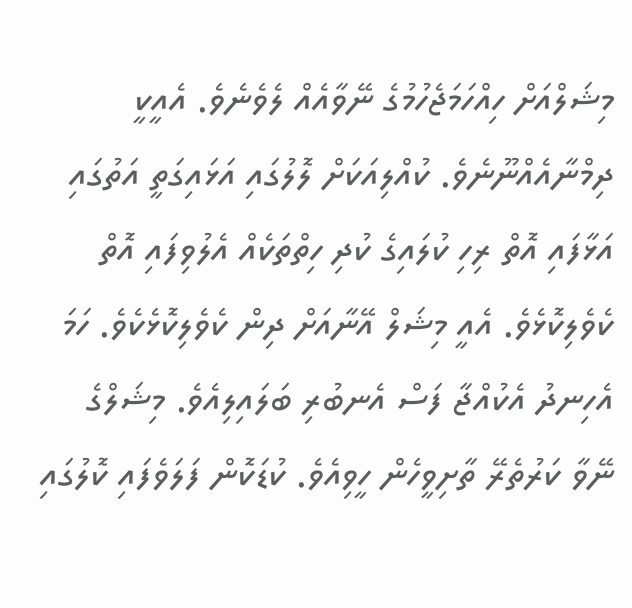މިޝަލްއަށް ހިއްހަމަޖެހުމުގެ ނޭވާއެއް ލެވެނެވެ. އެއީކީ ދިމްނާއެއްނޫނެވެ. ކުއްލިއަކަށް ލޮލުގައި އަޅައިގަތީ އަތުގައި އަޅާފައި އޮތް ރިހި ކުލައިގެ ކުދި ހިތްތަކެއް އެލުވިފައި އޮތް ކެވެލިކޮޅެވެ. އެއީ މިޝަލް އޭނާއަށް ދިން ކެވެލިކޮޅެކެވެ. ހަމަ އެހިނދު އެކުއްޖާ ފަސް އެނބުރި ބަލައިލިއެވެ. މިޝަލްގެ ނޭވާ ކަރުތެރޭ ތާށިވީހެން ހީވިއެވެ. ކުޑަކޮން ފަލަވެފައި ކޮލުގައި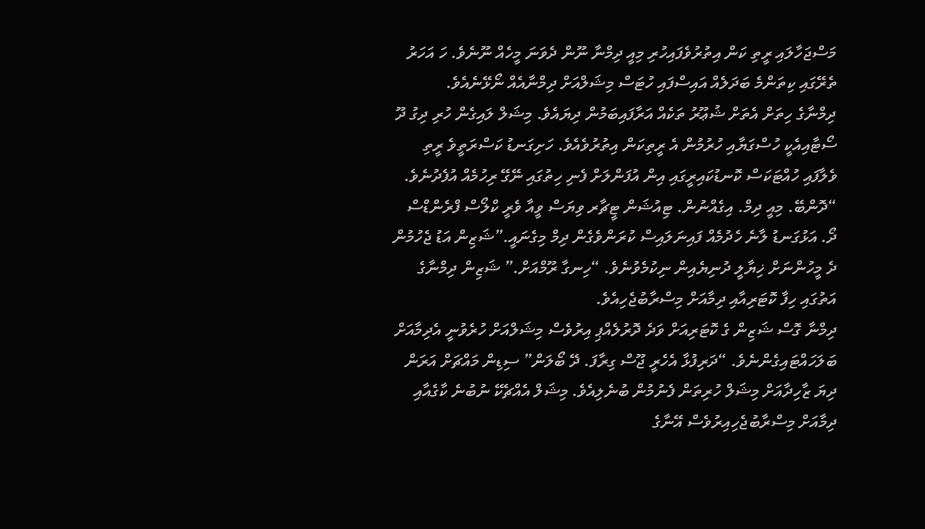މަސްޖަހާލައި ރީތި ކަން އިތުރުވެފައިހުރި މިއީ ދިމްނާ ނޫން ދެވަނަ މީހެއް ނޫނެވެ. ހަ އަހަރު ތެރޭގައި ކިތަންމެ ބަދަލެއް އައިސްފައި ހުޓަސް މިޝަލްއަށް ދިމްނާއެއް ނޯޅޭނެއެވެ.
ދިމްނާގެ ހިތަށް އެތަށް ޝުޢޫރު ތަކެއް އަރާފައިބަމުން ދިޔައެވެ. މިޝަލް ލައިގެން ހުރި ދިގު ދޫ ސޯޓާއިއެކީ ހުސްގަޔާއި ހުރުމުން އެ ރީތިކަން އިތުރުވެއެވެ. ހަށިގަނޑު ކަސްރަތީވެ ރީތި ވެލާފައި ހުއްޓަކަސް ކޮނޑުކައިރީގައި އިން އުފަންލަށް ފެނި ހިތުގައި ނޭގޭ ރިހުމެއް އުފެދުނެވެ.
“ދޮންބޭ. މިއީ ދިމް. އިގެއްނުން. ޓިއުޝަން ޓީޗާރ ވިޔަސް ވީއާ ވެރީ ކްލޯސް ފްރެންޑްސް ދޯ. އަޅުގަނޑު ލާނެ ހެދުމެއް ފައިނަލައިސް ކުރަންވެގެން ދިމް މިގެނައީ.”ޝަޒިން އަޑު ޖެހުމުން ދެ މީހުންނަށް ޚިޔާލީ ދުނިޔެއިން ނިކުމެވުނެވެ. “ހިނގާ ރޫމްއަށް.” ޝަޒިން ދިމްނާގެ އަތުގައި ހިފާ ކޮޓަރިއާއި ދިމާއަށް މިސްރާބުޖެހިއެވެ.
ދިމްނާ ގޮސް ޝަޒިން ގެ ކޮޓަރިއަށް ވަދެ ދޮރުލެއްޕި އިރުވެސް މިޝަލްއަށް ހުރެވުނީ އެދިމާއަށް ބަލަހައްޓައިގެންނެވެ. “ދަރިފުޅާ އެހެރީ ޖޫސް ގިރާފަ. ދޭ ބޯލަން” ސިޑިން މައްޗަށް އަރަން ދިޔަ ޒާހިދާއަށް މިޝަލް ހުރިތަން ފެނުމުން ބުނެލިއެވެ. މިޝަލް އެއްޗެކޭ ނުބުނެ ކާގެއާއި ދިމާއަށް މިސްރާބުޖެހިއިރުވެސް އޭނާގެ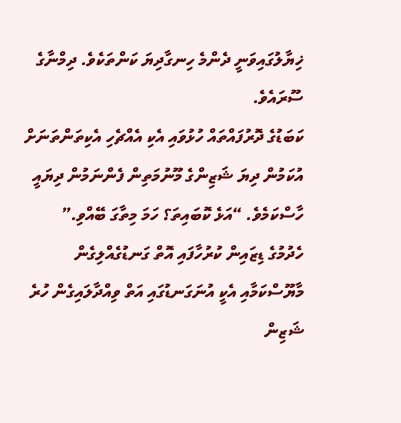ޚިޔާލުގައިވަނީ ދެންމެ ހިނގާދިޔަ ކަންތަކެވެ. ދިމްނާގެ ސޫރައެވެ.
ކަބަޑުގެ ދޮރުފައްތައް ހުޅުވައި އެކި އެއްޗެހި އެކިތަންތަނަށް އުކަމުން ދިޔަ ޝަޒިންގެ މޫނުމަތިން ފެންނަމުން ދިޔައީ ހާސްކަމެވެ. “އަޅެ ކޮބައިތަ؟ ހަމަ މިތާގަ ބޭއްވި.” ހެދުމުގެ ޑިޒައިން ކުރުހާފައި އޮތް ގަނޑުގެއްލިގެން މާޔޫސްކަމާއި އެކީ އުނަގަނޑުގައި އަތް ވިއްދާލައިގެން ހުރެ ޝަޒިން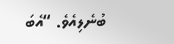ބުނެލިއެވެ. “އެބަ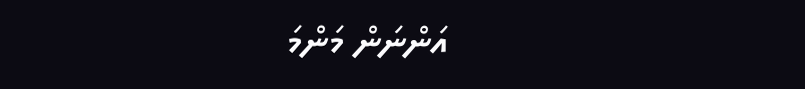އަންނަން މަންމަ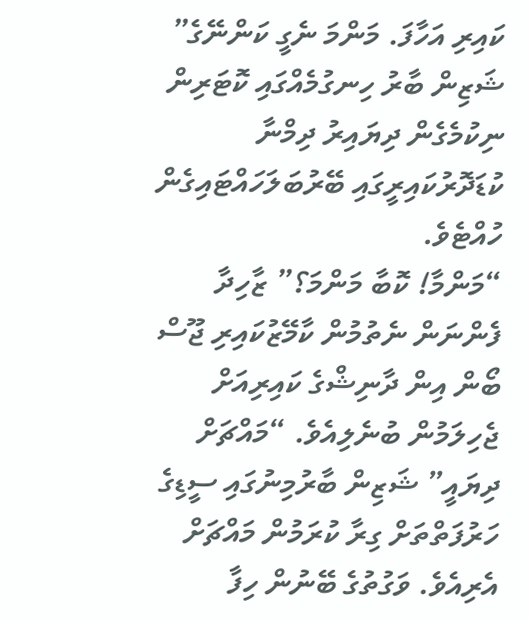ކައިރި އަހާފަ. މަންމަ ނެގީ ކަންނޭގެ” ޝަޒިން ބާރު ހިނގުމެއްގައި ކޮޓަރިން ނިކުމެގެން ދިޔައިރު ދިމްނާ ކުޑަދޮރުކައިރީގައި ބޭރުބަލަހައްޓައިގެން ހުއްޓެވެ.
“މަންމާ! ކޮބާ މަންމަ؟” ޒާހިދާ ފެންނަން ނެތުމުން ކާމޭޒުކައިރި ޖޫސް ބޯން އިން ދާނިޝްގެ ކައިރިއަށް ޖެހިލަމުން ބުނެލިއެވެ. “މައްޗަށް ދިޔައީ” ޝަޒިން ބާރުމިނުގައި ސީޑިގެ ހަރުފަތްތަށް ގިރާ ކުރަމުން މައްޗަށް އެރިއެވެ. ވަގުތުގެ ބޭނުން ހިފާ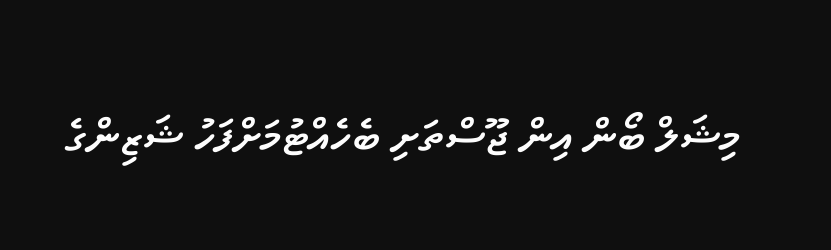މިޝަލް ބޯން އިން ޖޫސްތަށި ބެހެއްޓުމަށްފަހު ޝަޒިންގެ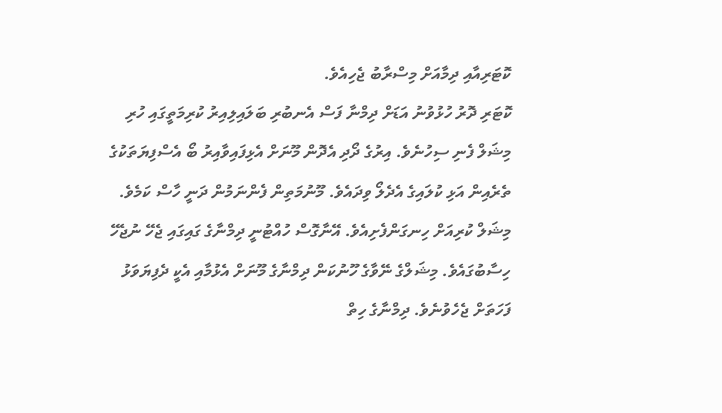ކޮޓަރިއާއި ދިމާއަށް މިސްރާބު ޖެހިއެވެ.
ކޮޓަރި ދޮރު ހުޅުވުނު އަޑަށް ދިމްނާ ފަސް އެނބުރި ބަލައިލިއިރު ކުރިމަތީގައި ހުރި މިޝަލް ފެނި ސިހުނެވެ. އިރުގެ ދޯދި އެދޮން މޫނަށް އެޅިފައިވާއިރު ބޯ އެސްފިޔަތަކުގެ ތެރެއިން އަޅި ކުލައިގެ އެދެލޯ ވިދައެވެ. މޫނުމަތިން ފެންނަމުން ދަނީ ހާސް ކަމެވެ.
މިޝަލް ކުރިއަށް ހިނގަންފެށިއެވެ. އޭނާގޮސް ހުއްޓުނީ ދިމްނާގެ ގައިގައި ޖެހޭ ނުޖެހޭ ހިސާބުގައެވެ. މިޝަލްގެ ނޭވާގެ ހޫނުކަން ދިމްނާގެ މޫނަށް އެޅުމާއި އެކީ ދެފިޔަވަޅު ފަހަތަށް ޖެހެވުނެވެ. ދިމްނާގެ ހިތް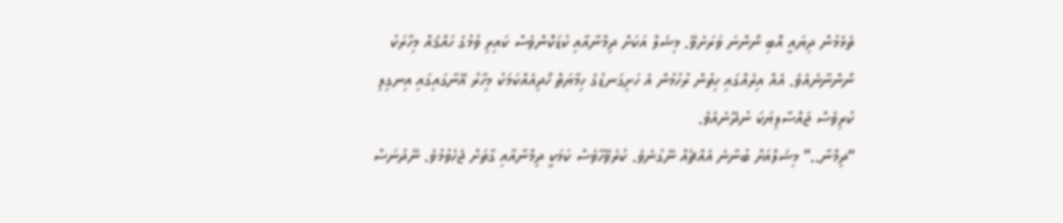ތެޅެމުން ދިޔައީ އޮބި ނޯންނަ ވަރަށެވޭ. މިޝަލް އަކަށް ދިމްނާއާއި ކުޑަކޮންވެސް ކައިރި ވުމުގެ ހައްޤެއް މިހާރަކު ނޯންނާނެއެވެ. އެއް އިރެއްގައި ހިތުން ރުހުމުން އެ ހަށިގަނޑުގެ ހިމާޔަތް ހޯދިއެއްކަމަކު މިހާރު އޭނާގައިގައި އިނގިލި ކުރިވެސް ޖައްސާލިޔަކަ ނުދޭނެއެވެ.
“ދިމްނާ..” މިޝަލްއަށް ބުނާނެ އެއްޗެއް ނޭގުނެވެ. ކުރެވޭހާވެސް ކަމަކީ ދިމްނާއާއި ގާތަށް ޖެހެވުމުވެ. ނޭދުނަސް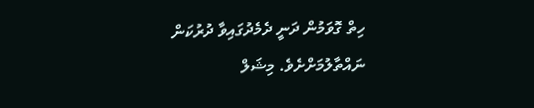ހިތް ގޮވަމުން ދަނީ ދެމެދުގައިވާ ދުރުކަން ނައްތާލުމަށްށެވެ. މިޝަލް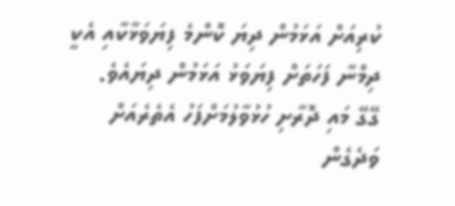ކުރިއަށް އަޅަމުން ދިޔަ ކޮންމެ ފިޔަވަޅާކާއި އެކީ ދިމްނާ ފަހަތަށް ފިޔަވަޅު އަޅަމުން ދިޔައެވެ.
ގޭގޭ މައި ދޮރާށި ހުޅުވާލުމަށްފަހު އެތެރެއަށް ވަދެގެން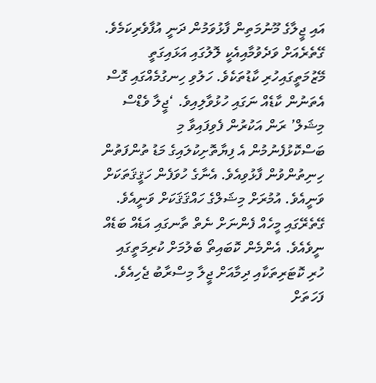އައި ޖީލާގެ މޫނުމަތިން ފާޅުވަމުން ދަނީ އުފާވެރިކަމެވެ. ގޭތެރެއަށް ވަދެވުމާއިއެކީ ލޮލުގައި އަޅައިގަތީ މޭޒުމަތީގައިހުރި ކާޑުތަކެވެ. ހަލުވި ހިނގުމެއްގައި ގޮސް އެތަނުން ކާޑެއް ނަގައި ހުޅުވާލިއިވެ. ‘ޖީލާ ވެޑްސް މިޝަލް’ ރަން އަކުރުން ފެވިފައިވާ މި ބަސްކޮޅުފެނުމުން އެ ފިޔާތޮށިކުލައިގެ މަޑު ތުންފަތުން ހިނިތުންވުން ފާޅުވިއެވެ. އެނާގެ ހުވަފެން ހަޤީޤަތަކަށް ވަނީއެވެ. އުމުރަށް މިޝަލްގެ ހައްޤަޤަކަށް ވަނީއެވެ.
ގޭތެރޭގައި މީހެއް ފެންނަށް ނެތް ތާނގައި އަޑެއް ބަޑެއް ނީވެއެވެ. އެންމެން ކޮބައިތޯ ބެލުމަށް ކުރިމަތީގައި ހުރި ކޮޓަރިތަކާއި ދިމާއަށް ޖީލާ މިސްރާބު ޖެހިއެވެ.
ފަހަތަށް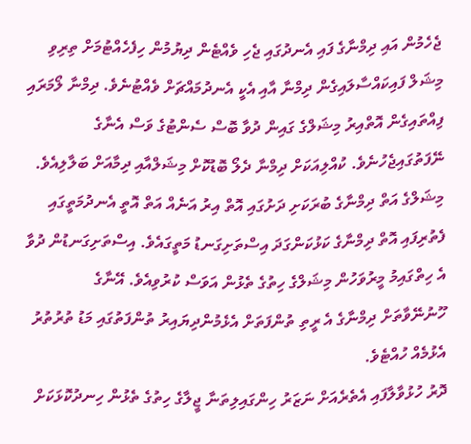ޖެހެމުން އައި ދިމްނާގެ ފައި އެނދުގައި ޖެހި ވެއްޓެން ދިޔުމުން ހިފެހެއްޓުމަށް ތިރިވި މިޝަލް ފައިކައްސާލައިގެން ދިމްނާ އާއި އެކީ އެނދުމައްޗަށް ވެއްޓުނެވެ. ދިމްނާ ލޯމަރައި ފިއްތައިގެން އޮތްއިރު މިޝަލްގެ ގައިން ދުވާ ބޮސް ސެންޓުގެ ވަސް އެނާގެ ނޭފަތުގައިޖެހުނެވެ. ކުއްލިއަކަށް ދިމްނާ ދެލޯ ބޮޑުކޮށް މިޝަލްއާއި ދިމާއަށް ބަލާލިއެވެ. މިޝަލްގެ އަތް ދިމްނާގެ ބުރަކަށި ދަށުގައި އޮތް އިރު އަނެއް އަތް އޮތީ އެނދުމަތީގައި ފެތުރިފައި އޮތް ދިމްނާގެ ކަޅުކަންގަދަ އިސްތަށިގަނޑު މަތީގައެވެ. އިސްތަށިގަނޑުން ދުވާ އެ ހިތްގައިމު މީރުވަހުން މިޝަލްގެ ހިތުގެ ތެޅުން އަވަސް ކުރުވިއެވެ. އޭނާގެ ހޫނުނޭވާތަށް ދިމްނާގެ އެ ރީތި ތުންފަތަށް އެޅެމުންދިޔައިރު ތުންފަތުގައި މަޑު ތުރުތުރު އެޅުމެއް ހުއްޓެވެ.
ދޮރު ހުޅުވާލާފައި އެތެރެއަށް ނަޒަރު ހިންގައިލިތަނާ ޖީލާގެ ހިތުގެ ތެޅުން ހިނދުކޮޅަކަށް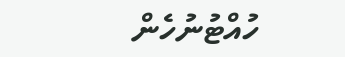ހުއްޓުނުހެން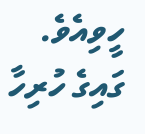ހީވިއެވެ. ގައިގެ ހުރިހާ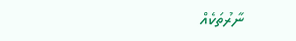ނާރުތަކެއް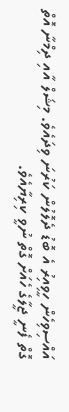އައްސިވިހެން ހީވިއިރު އެ ބޮޑު ދެލޮލުން ކަރުނަ ވިދައެވެ. މިޝަލް އާއި ދިމްނާ އޮތް ގޮތް ފެނީ ޖީލާގެ ހެއަށް ގޮތް ނުވީ ކިރިޔާއެވެ.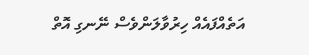އަތެއްފައެއް ހިރުވާލަންވެސް ނޭނގި އޮތް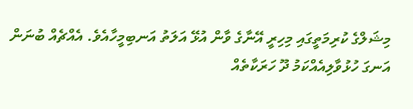މިޝަލްގެ ކުރިމަތީގައި މިހިރީ އޭނާގެ ވާން އުޅޭ އަލަތު އަނބިމީހާއެވެ. އެއްޗެއް ބުނަން އަނގަ ހުޅުވާލިއެއްކަމު ދޫ ހަރަކާތެއް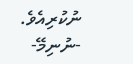ނުކުރިއެވެ.
-ނުނިމޭ-